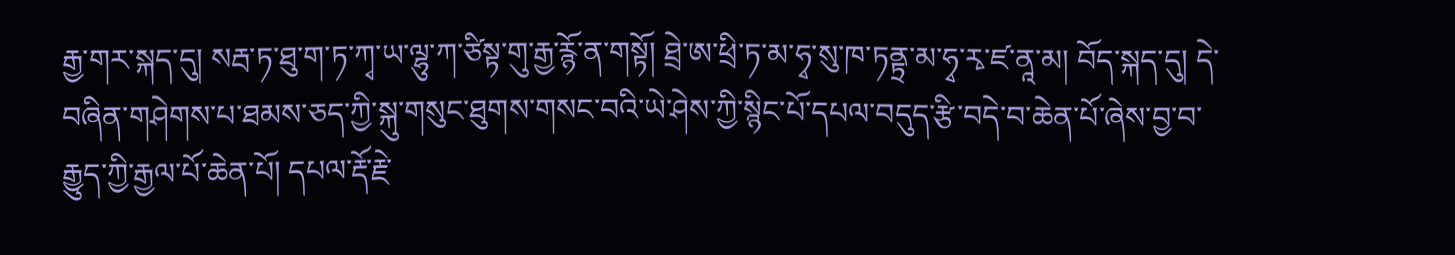རྒྱ་གར་སྐད་དུ། སརྦ་ཏ་ཐུ་ག་ཏ་ཀྭ་ཡ་ལྷུ་ཀ་ཙིསྟ་གུ་རྒྱ་རྙོ་ན་གསྟོ། ཐྲེ་ཨ་ཕྲི་ཏ་མ་ཧྭ་སུ་ཁ་ཏནྟྲ་མ་ཧྭ་རྭ་ཛ་ནཱ་མ། བོད་སྐད་དུ། དེ་བཞིན་གཤེགས་པ་ཐམས་ཅད་ཀྱི་སྐུ་གསུང་ཐུགས་གསང་བའི་ཡེ་ཤེས་ཀྱི་སྙིང་པོ་དཔལ་བདུད་རྩི་བདེ་བ་ཆེན་པོ་ཞེས་བྱ་བ་རྒྱུད་ཀྱི་རྒྱལ་པོ་ཆེན་པོ། དཔལ་རྡོ་རྗེ་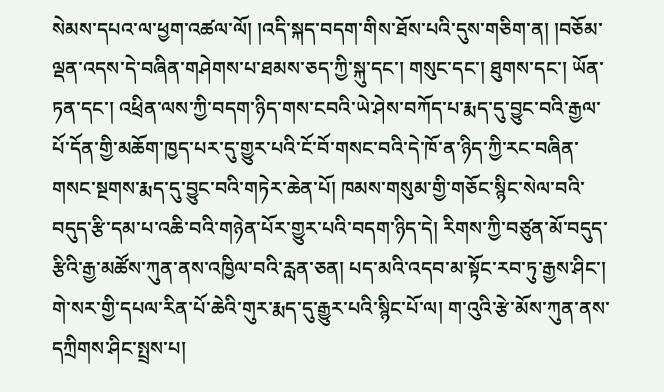སེམས་དཔའ་ལ་ཕྱག་འཚལ་ལོ། །འདི་སྐད་བདག་གིས་ཐོས་པའི་དུས་གཅིག་ན། །བཅོམ་ལྡན་འདས་དེ་བཞིན་གཤེགས་པ་ཐམས་ཅད་ཀྱི་སྐུ་དང་། གསུང་དང་། ཐུགས་དང་། ཡོན་ཏན་དང་། འཕྲིན་ལས་ཀྱི་བདག་ཉིད་གས་ངབའི་ཡེ་ཤེས་བཀོད་པ་རྨད་དུ་བྱུང་བའི་རྒྱལ་པོ་དོན་གྱི་མཆོག་ཁྱད་པར་དུ་གྱུར་པའི་ངོ་བོ་གསང་བའི་དེ་ཁོ་ན་ཉིད་ཀྱི་རང་བཞིན་གསང་སྔགས་རྨད་དུ་བྱུང་བའི་གཏེར་ཆེན་པོ། ཁམས་གསུམ་གྱི་གཅོང་སྙིང་སེལ་བའི་བདུད་རྩི་དམ་པ་འཆི་བའི་གཉེན་པོར་གྱུར་པའི་བདག་ཉིད་དེ། རིགས་ཀྱི་བཙུན་མོ་བདུད་རྩིའི་རྒྱ་མཚོས་ཀུན་ནས་འཁྱིལ་བའི་རླན་ཅན། པད་མའི་འདབ་མ་སྟོང་རབ་ཏུ་རྒྱས་ཤིང་། གེ་སར་གྱི་དཔལ་རིན་པོ་ཆེའི་གུར་རྨད་དུ་རྒྱུར་པའི་སྙིང་པོ་ལ། ག་འུའི་རྩེ་མོས་ཀུན་ནས་དཀྲིགས་ཤིང་སྤྲས་པ།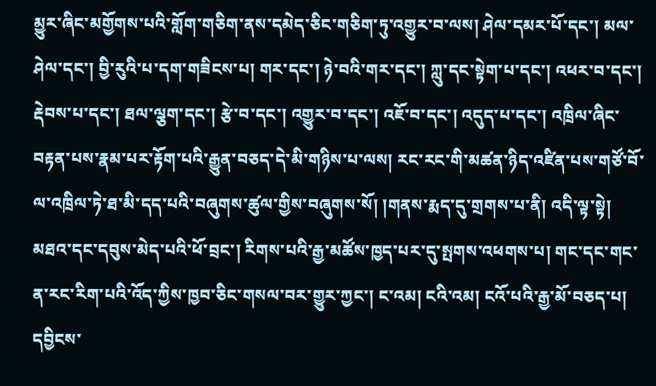མྱུར་ཞིང་མགྱོགས་པའི་གློག་གཅིག་ནས་དམེད་ཅིང་གཅིག་ཏུ་འགྱུར་བ་ལས། ཤེལ་དམར་པོ་དང་། མལ་ཤེལ་དང་། བྱི་རུའི་པ་དག་གཟིངས་པ། གར་དང་། ཉེ་བའི་གར་དང་། ཀླུ་དང་སྟེག་པ་དང་། འཕར་བ་དང་། རྡེབས་པ་དང་། ཐལ་ལྕག་དང་། རྩེ་བ་དང་། འགྱུར་བ་དང་། འཇོ་བ་དང་། འདུད་པ་དང་། འཁྲིལ་ཞིང་བརྟན་པས་རྣམ་པར་རྟོག་པའི་རྒྱུན་བཅད་དེ་མི་གཉིས་པ་ལས། རང་རང་གི་མཚན་ཉིད་འཛིན་པས་གཙོ་བོ་ལ་འཁྲིལ་ཏེ་ཐ་མི་དད་པའི་བཞུགས་ཚུལ་གྱིས་བཞུགས་སོ། །གནས་རྨད་དུ་གྲགས་པ་ནི། འདི་ལྟ་སྟེ། མཐའ་དང་དབུས་མེད་པའི་ཕོ་བྲང་། རིགས་པའི་རྒྱ་མཚོས་ཁྱད་པར་དུ་སྤགས་འཕགས་པ། གང་དང་གང་ན་རང་རིག་པའི་འོད་ཀྱིས་ཁྱབ་ཅིང་གསལ་བར་གྱུར་ཀྱང་། ང་འམ། ངའི་འམ། ངའོ་པའི་རྒྱ་མོ་བཅད་པ། དབྱིངས་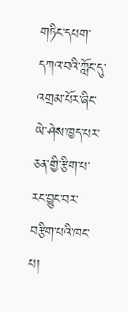གཏིང་དཔག་དཀའ་བའི་ཀློང་དུ་འགྲམ་པོར་ཞིང་ཡེ་ཤེས་ཁྱད་པར་ཅན་གྱི་རྩིག་པ་རང་བྱུང་བར་བརྩིག་པའི་ཁང་པ།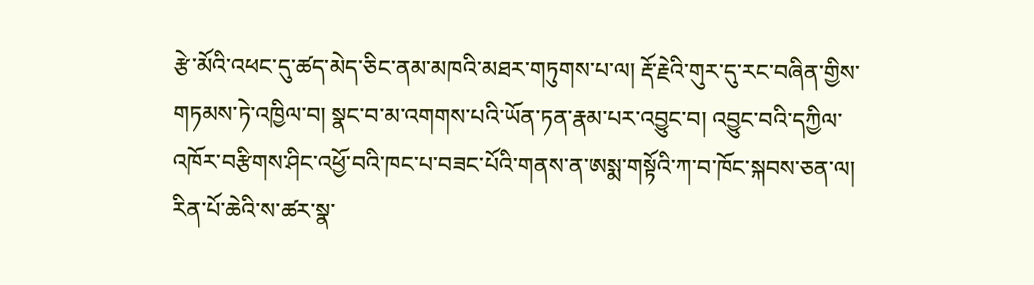རྩེ་མོའི་འཕང་དུ་ཚད་མེད་ཅིང་ནམ་མཁའི་མཐར་གཏུགས་པ་ལ། རྡོ་རྗེའི་གུར་དུ་རང་བཞིན་གྱིས་གཏམས་ཏེ་འཁྱིལ་བ། སྣང་བ་མ་འགགས་པའི་ཡོན་ཏན་རྣམ་པར་འབྱུང་བ། འབྱུང་བའི་དཀྱིལ་འཁོར་བརྩིགས་ཤིང་འཕྱོ་བའི་ཁང་པ་བཟང་པོའི་གནས་ན་ཨསྨ་གསྟོའི་ཀ་བ་ཁོང་སྐབས་ཅན་ལ། རིན་པོ་ཆེའི་ས་ཚར་སྣ་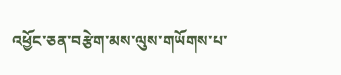འཕྱོང་ཅན་བརྩེག་མས་ལུས་གཡོགས་པ་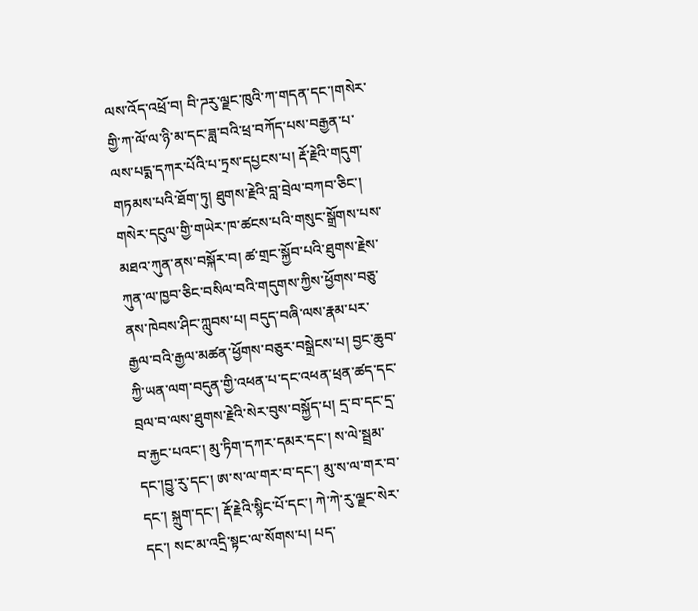ལས་འོད་འཕྲོ་བ། བི་ཌརུ་ལྗང་ཁུའི་ཀ་གདན་དང་།གསེར་གྱི་ཀ་ལོ་ལ་ཉི་མ་དང་ཟླ་བའི་ཕྲ་བཀོད་པས་བརྒྱན་པ་ལས་པདྨ་དཀར་པོའི་པ་ཏྲས་དཔྱངས་པ། རྡོ་རྗེའི་གདུག་གཏམས་པའི་ཐོག་ཏུ། ཐུགས་རྗེའི་བླ་བྲེལ་བཀབ་ཅིང་། གསེར་དངུལ་གྱི་གཡེར་ཁ་ཚངས་པའི་གསུང་སྒྲོགས་པས་མཐའ་ཀུན་ནས་བསྐོར་བ། ཚ་གྲང་སྐྱོབ་པའི་ཐུགས་རྗེས་ཀུན་ལ་ཁྱབ་ཅིང་བསིལ་བའི་གདུགས་ཀྱིས་ཕྱོགས་བཅུ་ནས་ཁེབས་ཤིང་ཀླུབས་པ། བདུད་བཞི་ལས་རྣམ་པར་རྒྱལ་བའི་རྒྱལ་མཚན་ཕྱོགས་བཅུར་བསྒྲེངས་པ། བྱང་ཆུབ་ཀྱི་ཡན་ལག་བདུན་གྱི་འཕན་པ་དང་འཕན་ཕྲན་ཚད་དང་བྲལ་བ་ལས་ཐུགས་རྗེའི་སེར་བུས་བསྐྱོད་པ། དྲ་བ་དང་དྲ་བ་རྐྱང་པའང་། མུ་ཏིག་དཀར་དམར་དང་། ས་ལེ་སྦྲམ་དང་།བྱུ་རུ་དང་། ཨ་ས་ལ་གར་བ་དང་། མུ་ས་ལ་གར་བ་དང་། སྐྲུག་དང་། རྡོ་རྗེའི་སྙིང་པོ་དང་། ཀེ་ཀེ་རུ་ལྗང་སེར་དང་། སང་མ་འདྲི་སྟང་ལ་སོགས་པ། པད་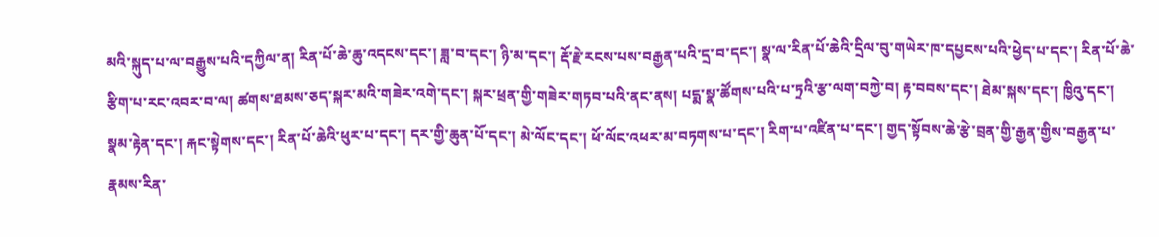མའི་སྐུད་པ་ལ་བརྒྱུས་པའི་དཀྱིལ་ན། རིན་པོ་ཆེ་ཆུ་འདངས་དང་། ཟླ་བ་དང་། ཉི་མ་དང་། རྡོ་རྗེ་རངས་པས་བརྒྱན་པའི་དྲ་བ་དང་། སྣ་ལ་རིན་པོ་ཆེའི་དྲིལ་བུ་གཡེར་ཁ་དཔྱངས་པའི་ཕྱེད་པ་དང་། རིན་པོ་ཆེ་རྩིག་པ་རང་འབར་བ་ལ། ཚགས་ཐམས་ཅད་སྐར་མའི་གཟེར་འགེ་དང་། སྐར་ཕྲན་གྱི་གཟེར་གཏབ་པའི་ནང་ནས། པདྨ་སྣ་ཚོགས་པའི་པ་ཏྲའི་རྩ་ལག་བཀྱེ་བ། རྟ་བབས་དང་། ཐེམ་སྐས་དང་། ཁྱིའུ་དང་། སྣམ་རྟེན་དང་། རྐང་སྟེགས་དང་། རིན་པོ་ཆེའི་ཕུར་པ་དང་། དར་གྱི་ཆུན་པོ་དང་། མེ་ལོང་དང་། ཕོ་ལོང་འཕར་མ་བཏགས་པ་དང་། རིག་པ་འཛིན་པ་དང་། གྱད་སྟོབས་ཆེ་རྩེ་བྲན་གྱི་རྒྱན་གྱིས་བརྒྱན་པ་རྣམས་རིན་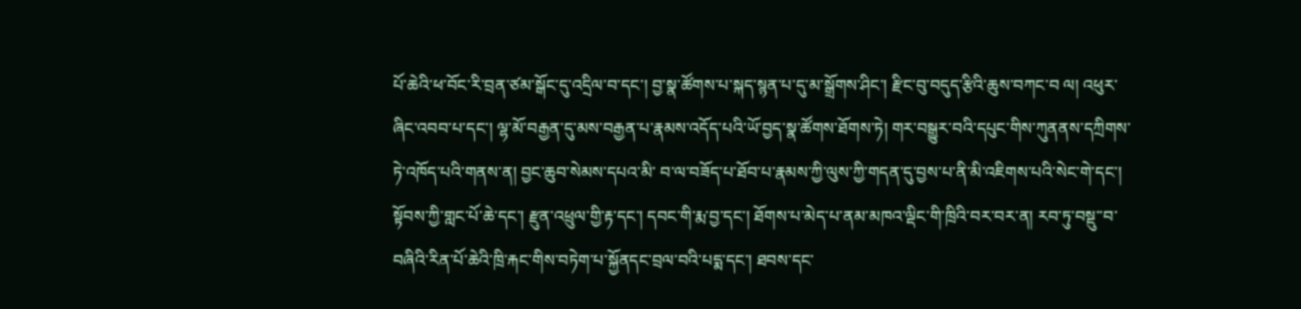པོ་ཆེའི་ཕ་བོང་རི་བྲན་ཙམ་སྒོང་དུ་འདྲིལ་བ་དང་། བྱ་སྣ་ཚོགས་པ་སྐད་སྙན་པ་དུ་མ་སྒྲོགས་ཤིང་། རྫིང་བུ་བདུད་རྩིའི་ཆུས་བཀང་བ ལ། འཕུར་ཞིང་འབབ་པ་དང་། ལྷ་མོ་བརྒྱན་དུ་མས་བརྒྱན་པ་རྣམས་འདོད་པའི་ཡོ་བྱད་སྣ་ཚོགས་ཐོགས་ཏེ། གར་བསྒྱུར་བའི་དཔུང་གིས་ཀུནནས་དཀྲིགས་ཏེ་འཁོད་པའི་གནས་ན། བྱང་ཆུབ་སེམས་དཔའ་མི་ བ་ལ་བཟོད་པ་ཐོབ་པ་རྣམས་ཀྱི་ལུས་ཀྱི་གདན་དུ་བྱས་པ་ནི་མི་འཇིགས་པའི་སེང་གེ་དང་། སྟོབས་ཀྱི་གླང་པོ་ཆེ་དང་། རྫུན་འཕྲུལ་གྱི་རྟ་དང་། དབང་གི་རྨ་བྱ་དང་། ཐོགས་པ་མེད་པ་ནམ་མཁའ་ལྡིང་གི་ཁྲིའི་བར་བར་ན། རབ་ཏུ་བསྡུ་་བ་བཞིའི་རིན་པོ་ཆེའི་ཁྲི་རྐང་གིས་བཏེག་པ་སྐྱོནདང་བྲལ་བའི་པདྨ་དང་། ཐབས་དང་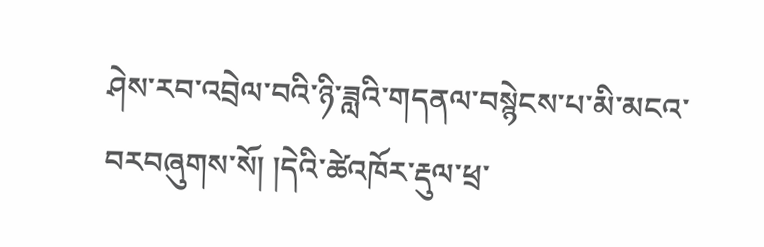ཤེས་རབ་འབྲེལ་བའི་ཉི་ཟླའི་གདནལ་བསྙེངས་པ་མི་མངའ་བརབཞུགས་སོ། །དེའི་ཚེའཁོར་རྡུལ་ཕྲ་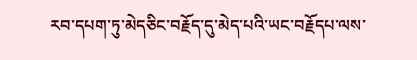རབ་དཔག་ཏུ་མེདཅིང་བརྗོད་དུ་མེད་པའི་ཡང་བརྗོདཔ་ལས་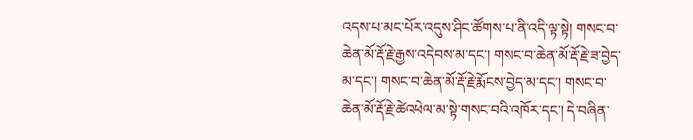འདས་པ་མང་པོར་འདུས་ཤིང་ཚོགས་པ་ནི་འདི་ལྟ་སྟེ། གསང་བ་ཆེན་མོ་རྡོ་རྗེ་རྒྱས་འདེབས་མ་དང་། གསང་བ་ཆེན་མོ་རྡོ་རྗེ་ཟ་བྱེད་མ་དང་། གསང་བ་ཆེན་མོ་རྡོ་རྗེ་རྨོངས་བྱེད་མ་དང་། གསང་བ་ཆེན་མོ་རྡོ་རྗེ་ཚེའཕེལ་མ་སྟེ་གསང་བའི་འཁོར་དང་། དེ་བཞིན་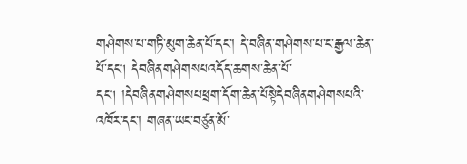གཤེགས་པ་གཏི་མུག་ཆེན་པོ་དང་། དེ་བཞིན་གཤེགས་པ་ང་རྒྱལ་ཆེན་པོ་དང། དེབཞིནགཤེགསཔའདོད་ཆགས་ཆེན་པོ་དང། །དེབཞིནགཤེགསཔཕྲག་དོག་ཆེན་པོསྟེདེབཞིནགཤེགསཔའི་འཁོར་དང་། གཞན་ཡང་བཙུན་མོ་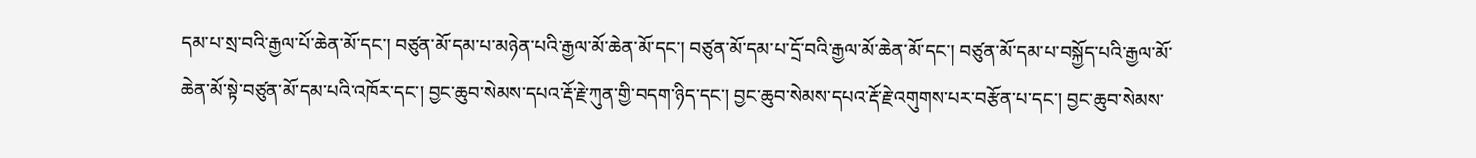དམ་པ་སྲ་བའི་རྒྱལ་པོ་ཆེན་མོ་དང་། བཙུན་མོ་དམ་པ་མཉེན་པའི་རྒྱལ་མོ་ཆེན་མོ་དང་། བཙུན་མོ་དམ་པ་དྲོ་བའི་རྒྱལ་མོ་ཆེན་མོ་དང་། བཙུན་མོ་དམ་པ་བསྐྱོད་པའི་རྒྱལ་མོ་ཆེན་མོ་སྟེ་བཙུན་མོ་དམ་པའི་འཁོར་དང་། བྱང་ཆུབ་སེམས་དཔའ་རྡོ་རྗེ་ཀུན་གྱི་བདག་ཉིད་དང་། བྱང་ཆུབ་སེམས་དཔའ་རྡོ་རྗེ་འགུགས་པར་བརྩོན་པ་དང་། བྱང་ཆུབ་སེམས་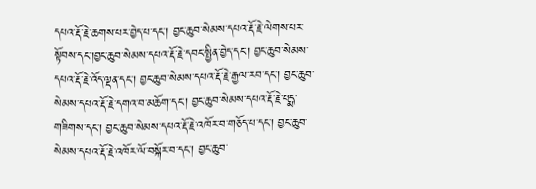དཔའ་རྡོ་རྗེ་ཆགས་པར་བྱེད་པ་དང་། བྱང་ཆུབ་སེམས་དཔའ་རྡོ་རྗེ་ལེགས་པར་སྟོབས་དང་།བྱང་ཆུབ་སེམས་དཔའ་རྡོ་རྗེ་དབང་སྤྱིན་བྱེད་དང་། བྱང་ཆུབ་སེམས་དཔའ་རྡོ་རྗེ་འོད་ལྡན་དང་། བྱང་ཆུབ་སེམས་དཔའ་རྡོ་རྗེ་རྒྱལ་རབ་དང་། བྱང་ཆུབ་སེམས་དཔའ་རྡོ་རྗེ་དགའ་བ་མཆོག་དང་། བྱང་ཆུབ་སེམས་དཔའ་རྡོ་རྗེ་པདྨ་གཟིགས་དང་། བྱང་ཆུབ་སེམས་དཔའ་རྡོ་རྗེ་འཁོར་བ་གཅོད་པ་དང་། བྱང་ཆུབ་སེམས་དཔའ་རྡོ་རྗེ་འཁོར་ལོ་བསྐོར་བ་དང་། བྱང་ཆུབ་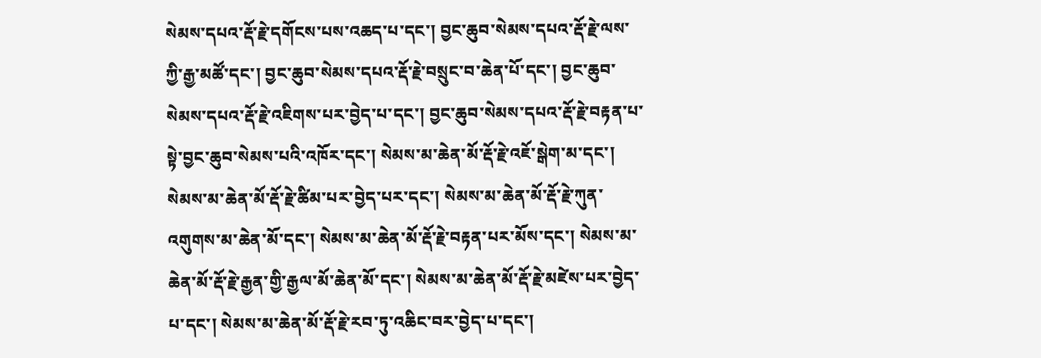སེམས་དཔའ་རྡོ་རྗེ་དགོངས་པས་འཆད་པ་དང་། བྱང་ཆུབ་སེམས་དཔའ་རྡོ་རྗེ་ལས་ཀྱི་རྒྱ་མཚོ་དང་། བྱང་ཆུབ་སེམས་དཔའ་རྡོ་རྗེ་བསྲུང་བ་ཆེན་པོ་དང་། བྱང་ཆུབ་སེམས་དཔའ་རྡོ་རྗེ་འཇིགས་པར་བྱེད་པ་དང་། བྱང་ཆུབ་སེམས་དཔའ་རྡོ་རྗེ་བརྟན་པ་སྟེ་བྱང་ཆུབ་སེམས་པའི་འཁོར་དང་། སེམས་མ་ཆེན་མོ་རྡོ་རྗེ་འཇོ་སྒེག་མ་དང་། སེམས་མ་ཆེན་མོ་རྡོ་རྗེ་ཚིམ་པར་བྱེད་པར་དང་། སེམས་མ་ཆེན་མོ་རྡོ་རྗེ་ཀུན་འགུགས་མ་ཆེན་མོ་དང་། སེམས་མ་ཆེན་མོ་རྡོ་རྗེ་བརྟན་པར་མོས་དང་། སེམས་མ་ཆེན་མོ་རྡོ་རྗེ་རྒྱན་གྱི་རྒྱལ་མོ་ཆེན་མོ་དང་། སེམས་མ་ཆེན་མོ་རྡོ་རྗེ་མཛེས་པར་བྱེད་པ་དང་། སེམས་མ་ཆེན་མོ་རྡོ་རྗེ་རབ་ཏུ་འཆིང་བར་བྱེད་པ་དང་།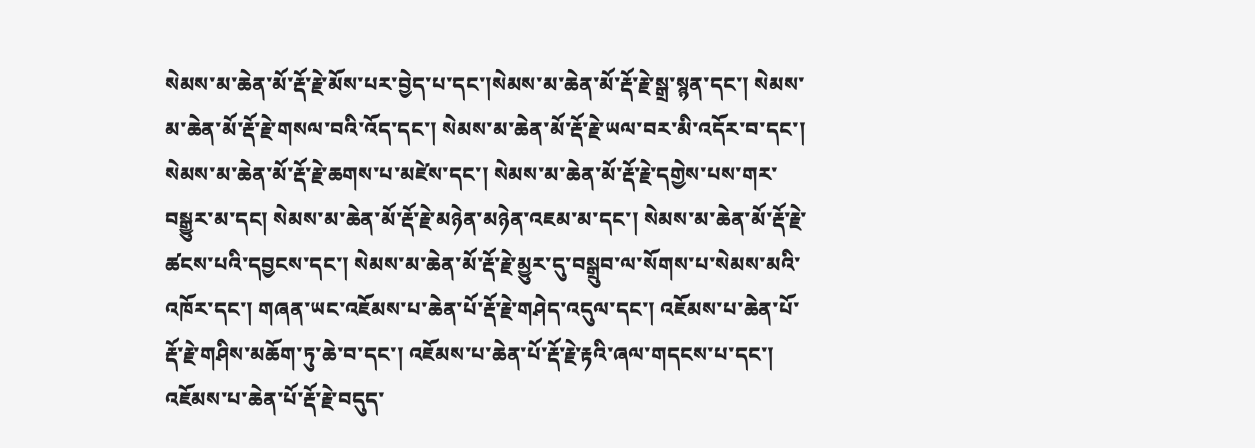སེམས་མ་ཆེན་མོ་རྡོ་རྗེ་མོས་པར་བྱེད་པ་དང་།སེམས་མ་ཆེན་མོ་རྡོ་རྗེ་སྒྲ་སྙན་དང་། སེམས་མ་ཆེན་མོ་རྡོ་རྗེ་གསལ་བའི་འོད་དང་། སེམས་མ་ཆེན་མོ་རྡོ་རྗེ་ཡལ་བར་མི་འདོར་བ་དང་། སེམས་མ་ཆེན་མོ་རྡོ་རྗེ་ཆགས་པ་མཛེས་དང་། སེམས་མ་ཆེན་མོ་རྡོ་རྗེ་དགྱེས་པས་གར་བསྒྱུར་མ་དང། སེམས་མ་ཆེན་མོ་རྡོ་རྗེ་མཉེན་མཉེན་འཇམ་མ་དང་། སེམས་མ་ཆེན་མོ་རྡོ་རྗེ་ཚངས་པའི་དབྱངས་དང་། སེམས་མ་ཆེན་མོ་རྡོ་རྗེ་མྱུར་དུ་བསྒྲུབ་ལ་སོགས་པ་སེམས་མའི་འཁོར་དང་། གཞན་ཡང་འཇོམས་པ་ཆེན་པོ་རྡོ་རྗེ་གཤེད་འདུལ་དང་། འཇོམས་པ་ཆེན་པོ་རྡོ་རྗེ་གཤིས་མཆོག་ཏུ་ཆེ་བ་དང་། འཇོམས་པ་ཆེན་པོ་རྡོ་རྗེ་རྟའི་ཞལ་གདངས་པ་དང་། འཇོམས་པ་ཆེན་པོ་རྡོ་རྗེ་བདུད་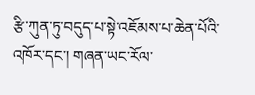རྩི་ཀུན་ཏུ་བདུད་པ་སྟེ་འཇོམས་པ་ཆེན་པོའི་འཁོར་དང་། གཞན་ཡང་རོལ་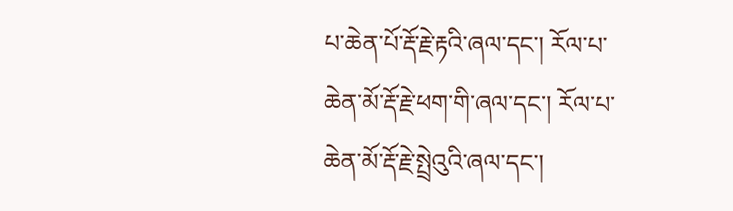པ་ཆེན་པོ་རྡོ་རྗེ་རྟའི་ཞལ་དང་། རོལ་པ་ཆེན་མོ་རྡོ་རྗེ་ཕག་གི་ཞལ་དང་། རོལ་པ་ཆེན་མོ་རྡོ་རྗེ་སྤྲེའུའི་ཞལ་དང་།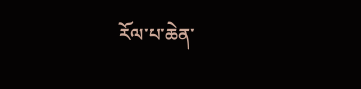རོལ་པ་ཆེན་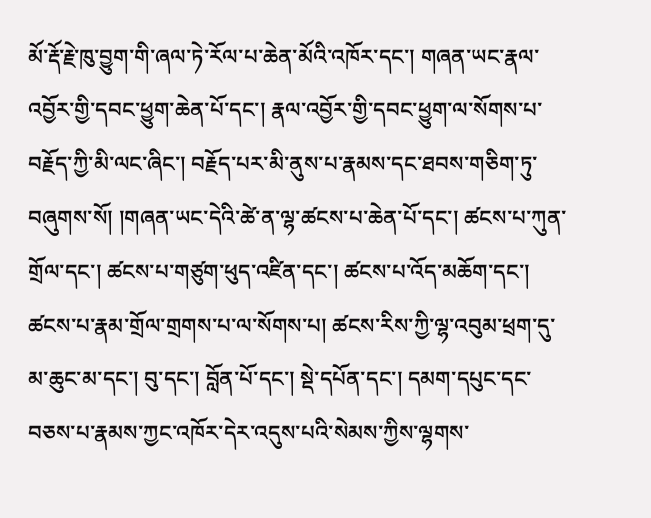མོ་རྡོ་རྗེ་ཁུ་བྱུག་གི་ཞལ་ཏེ་རོལ་པ་ཆེན་མོའི་འཁོར་དང་། གཞན་ཡང་རྣལ་འབྱོར་གྱི་དབང་ཕྱུག་ཆེན་པོ་དང་། རྣལ་འབྱོར་གྱི་དབང་ཕྱུག་ལ་སོགས་པ་བརྗོད་ཀྱི་མི་ལང་ཞིང་། བརྗོད་པར་མི་ནུས་པ་རྣམས་དང་ཐབས་གཅིག་ཏུ་བཞུགས་སོ། །གཞན་ཡང་དེའི་ཚེ་ན་ལྷ་ཚངས་པ་ཆེན་པོ་དང་། ཚངས་པ་ཀུན་གྲོལ་དང་། ཚངས་པ་གཙུག་ཕུད་འཛིན་དང་། ཚངས་པ་འོད་མཆོག་དང་། ཚངས་པ་རྣམ་གྲོལ་གྲགས་པ་ལ་སོགས་པ། ཚངས་རིས་ཀྱི་ལྷ་འབུམ་ཕྲག་དུ་མ་ཆུང་མ་དང་། བུ་དང་། བློན་པོ་དང་། སྡེ་དཔོན་དང་། དམག་དཔུང་དང་བཅས་པ་རྣམས་ཀྱང་འཁོར་དེར་འདུས་པའི་སེམས་ཀྱིས་ལྷགས་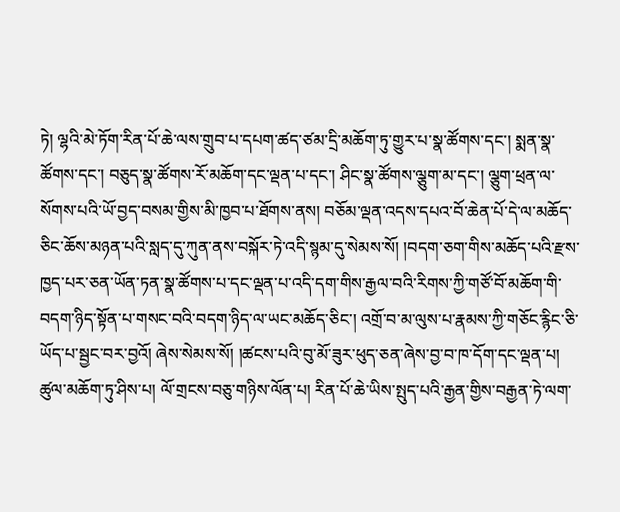ཏེ། ལྷའི་མེ་ཏོག་རིན་པོ་ཆེ་ལས་གྲུབ་པ་དཔག་ཚད་ཙམ་དྲི་མཆོག་ཏུ་གྱུར་པ་སྣ་ཚོགས་དང་། སྨན་སྣ་ཚོགས་དང་། བཅུད་སྣ་ཚོགས་རོ་མཆོག་དང་ལྡན་པ་དང་། ཤིང་སྣ་ཚོགས་ལྕུག་མ་དང་། ལྕུག་ཕྲན་ལ་སོགས་པའི་ཡོ་བྱད་བསམ་གྱིས་མི་ཁྱབ་པ་ཐོགས་ནས། བཅོམ་ལྡན་འདས་དཔའ་བོ་ཆེན་པོ་དེ་ལ་མཆོད་ཅིང་ཆོས་མཉན་པའི་སླད་དུ་ཀུན་ནས་བསྐོར་ཏེ་འདི་སྙམ་དུ་སེམས་སོ། །བདག་ཅག་གིས་མཆོད་པའི་རྫས་ཁྱད་པར་ཅན་ཡོན་ཏན་སྣ་ཚོགས་པ་དང་ལྡན་པ་འདི་དག་གིས་རྒྱལ་བའི་རིགས་ཀྱི་གཙོ་བོ་མཆོག་གི་བདག་ཉིད་སྟོན་པ་གསང་བའི་བདག་ཉིད་ལ་ཡང་མཆོད་ཅིང་། འགྲོ་བ་མ་ལུས་པ་རྣམས་ཀྱི་གཅོང་རྙིང་ཅི་ཡོད་པ་སྦྱང་བར་བྱའོ། ཞེས་སེམས་སོ། །ཚངས་པའི་བུ་མོ་ཟུར་ཕུད་ཅན་ཞེས་བྱ་བ་ཁ་དོག་དང་ལྡན་པ། ཚུལ་མཆོག་ཏུ་ཤིས་པ། ལོ་གྲངས་བཅུ་གཉིས་ལོན་པ། རིན་པོ་ཆེ་ཡིས་སྤུད་པའི་རྒྱན་གྱིས་བརྒྱན་ཏེ་ལག་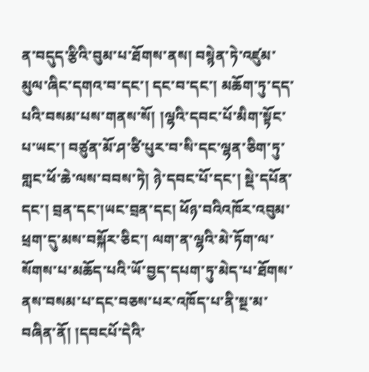ན་བདུད་རྩིའི་བུམ་པ་ཐོགས་ནས། བསྙེན་ཏེ་འཛུམ་མུལ་ཞིང་དགའ་བ་དང་། དང་བ་དང་། མཆོག་ཏུ་དད་པའི་བསམ་པས་གནས་སོ། །ལྷའི་དབང་པོ་མིག་སྟོང་པ་ཡང་། བཙུན་མོ་ཤ་ཙི་པུར་བ་སི་དང་ལྷན་ཅིག་ཏུ་གླང་ཕོ་ཆེ་ལས་བབས་ཏེ། ཉེ་དབང་པོ་དང་། སྡེ་དཔོན་དང་། བྲན་དང་།ཡང་བྲན་དང། ཕོཉ་བའིའཁོར་འབུམ་ཕྲག་དུ་མས་བསྐོར་ཅིང་། ལག་ན་ལྷའི་མེ་ཏོག་ལ་སོགས་པ་མཆོད་པའི་ཡོ་བྱད་དཔག་ཏུ་མེད་པ་ཐོགས་ནས་བསམ་པ་དང་བཅས་པར་འཁོད་པ་ནི་སྔ་མ་བཞིན་ནོ། །དབངཔོ་དེའི་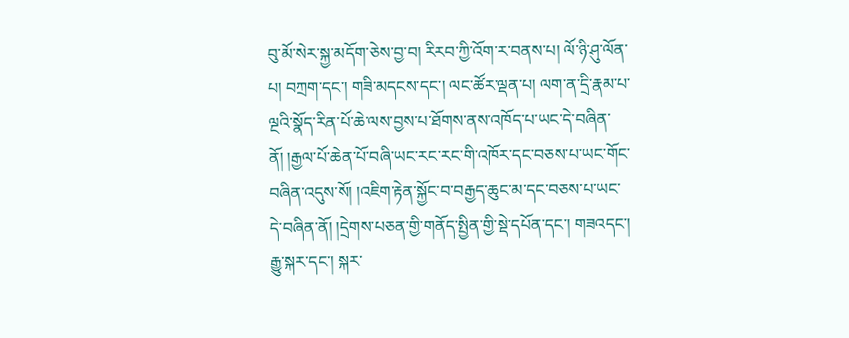བུ་མོ་སེར་སྐྱ་མདོག་ཅེས་བྱ་བ། རིརབ་ཀྱི་འོག་ར་བནས་པ། ལོ་ཉི་ཤུ་ལོན་པ། བཀྲག་དང་། གཟི་མདངས་དང་། ལང་ཚོར་ལྡན་པ། ལག་ན་དྲི་རྣམ་པ་ལྔའི་སྣོད་རིན་པོ་ཆེ་ལས་བྱས་པ་ཐོགས་ནས་འཁོད་པ་ཡང་དེ་བཞིན་ནོ། །རྒྱལ་པོ་ཆེན་པོ་བཞི་ཡང་རང་རང་གི་འཁོར་དང་བཅས་པ་ཡང་གོང་བཞིན་འདུས་སོ། །འཇིག་རྟེན་སྐྱོང་བ་བརྒྱད་ཆུང་མ་དང་བཅས་པ་ཡང་དེ་བཞིན་ནོ། །དྲེགས་པཅན་གྱི་གནོད་སྤྱིན་གྱི་སྡེ་དཔོན་དང་། གཟའདང་། རྒྱུ་སྐར་དང་། སྐར་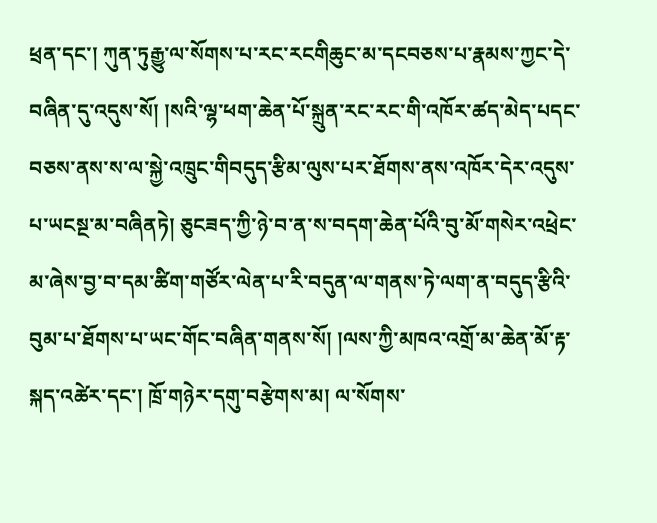ཕྲན་དང་། ཀུན་ཏུརྒྱུ་ལ་སོགས་པ་རང་རངགིཆུང་མ་དངབཅས་པ་རྣམས་ཀྱང་དེ་བཞིན་དུ་འདུས་སོ། །སའི་ལྷ་ཕག་ཆེན་པོ་སྐྲུན་རང་རང་གི་འཁོར་ཚད་མེད་པདང་བཅས་ནས་ས་ལ་སྐྱེ་འཁྲུང་གིབདུད་རྩིམ་ལུས་པར་ཐོགས་ནས་འཁོར་དེར་འདུས་པ་ཡངསྔ་མ་བཞིནཏེ། ཅུངཟད་ཀྱི་ཉེ་བ་ན་ས་བདག་ཆེན་པོའི་བུ་མོ་གསེར་འཕྲེང་མ་ཞེས་བྱ་བ་དམ་ཚིག་གཙོར་ལེན་པ་རི་བདུན་ལ་གནས་ཏེ་ལག་ན་བདུད་རྩིའི་བུམ་པ་ཐོགས་པ་ཡང་གོང་བཞིན་གནས་སོ། །ལས་ཀྱི་མཁའ་འགྲོ་མ་ཆེན་མོ་རྟ་སྐད་འཚེར་དང་། ཁྲོ་གཉེར་དགུ་བརྩེགས་མ། ལ་སོགས་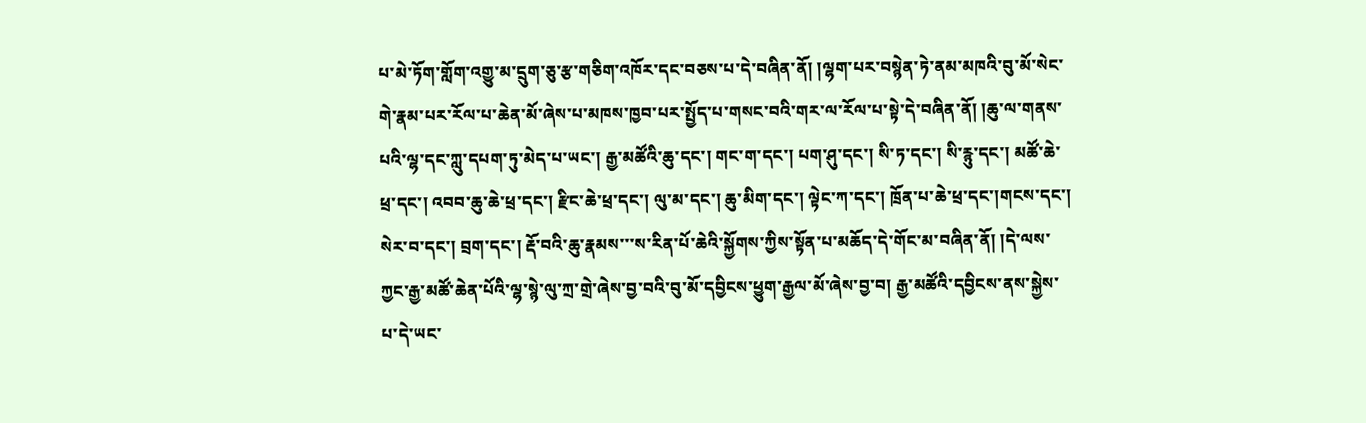པ་མེ་ཏོག་གློག་འགྱུ་མ་དྲུག་ཅུ་རྩ་གཅིག་འཁོར་དང་བཅས་པ་དེ་བཞིན་ནོ། །ལྷག་པར་བསྙེན་ཏེ་ནམ་མཁའི་བུ་མོ་སེང་གེ་རྣམ་པར་རོལ་པ་ཆེན་མོ་ཞེས་པ་མཁས་ཁྱབ་པར་སྤྱོད་པ་གསང་བའི་གར་ལ་རོལ་པ་སྟེ་དེ་བཞིན་ནོ། །ཆུ་ལ་གནས་པའི་ལྷ་དང་ཀླུ་དཔག་ཏུ་མེད་པ་ཡང་། རྒྱ་མཚོའི་ཆུ་དང་། གང་ག་དང་། པག་ཤུ་དང་། སི་ཏ་དང་། སི་རྙུ་དང་། མཚོ་ཆེ་ཕྲ་དང་། འབབ་ཆུ་ཆེ་ཕྲ་དང་། རྫིང་ཆེ་ཕྲ་དང་། ལུ་མ་དང་། ཆུ་མིག་དང་། ལྟེང་ཀ་དང་། ཁྲོན་པ་ཆེ་ཕྲ་དང་།གངས་དང་། སེར་བ་དང་། བྲག་དང་། རྡོ་བའི་ཆུ་རྣམས་་་ས་རིན་པོ་ཆེའི་སྐྱོགས་ཀྱིས་སྟོན་པ་མཆོད་དེ་གོང་མ་བཞིན་ནོ། །དེ་ལས་ཀྱང་རྒྱ་མཚོ་ཆེན་པོའི་ལྷ་སྙེ་ལུ་ཀྲ་གྲེ་ཞེས་བྱ་བའི་བུ་མོ་དབྱིངས་ཕྱུག་རྒྱལ་མོ་ཞེས་བྱ་བ། རྒྱ་མཚོའི་དབྱིངས་ནས་སྐྱེས་པ་དེ་ཡང་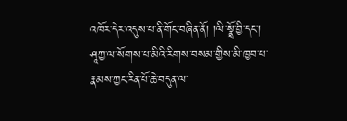འཁོར་དེར་འདུས་པ་ནི་གོང་བཞིན་ནོ། །ལི་སྣྲོ་བྱི་དང་། ཤཱཀྱ་ལ་སོགས་པ་མིའི་རིགས་བསམ་གྱིས་མི་ཁྱབ་པ་རྣམས་ཀྱང་རིན་པོ་ཆེ་བདུན་ལ་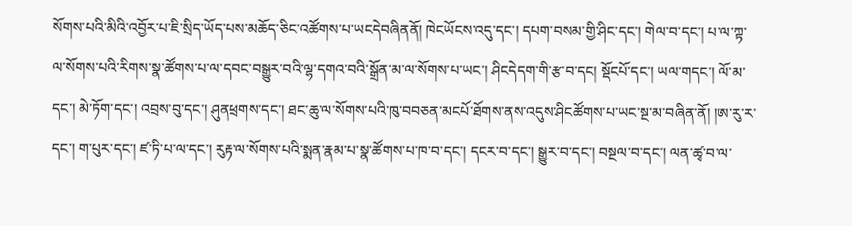སོགས་པའི་མིའི་འབྱོར་པ་ཇི་སྲིད་ཡོད་པས་མཆོད་ཅིང་འཚོགས་པ་ཡངདེབཞིནནོ། ཁེངཡོངས་འདུ་དང་། དཔག་བསམ་གྱི་ཤིང་དང་། གེལ་བ་དང་། པ་ལ་ཀྟ་ལ་སོགས་པའི་རིགས་སྣ་ཚོགས་པ་ལ་དབང་བསྒྱུར་བའི་ལྷ་དགའ་བའི་སྒྲོན་མ་ལ་སོགས་པ་ཡང་། ཤིངདེདག་གི་རྩ་བ་དང། སྡོངཔོ་དང་། ཡལ་གདང་། ལོ་མ་དང་། མེ་ཏོག་དང་། འབྲས་བུ་དང་། ཤུནཕྲགས་དང་། ཐང་ཆུ་ལ་སོགས་པའི་ཁུ་བབཅན་མངཔོ་ཐོགས་ནས་འདུས་ཤིངཚོགས་པ་ཡང་སྔ་མ་བཞིན་ནོ། །ཨ་རུ་ར་དང་། ག་པུར་དང་། ཛ་ཏི་པ་ལ་དང་། རུརྟ་ལ་སོགས་པའི་སྨན་རྣམ་པ་སྣ་ཚོགས་པ་ཁ་བ་དང་། དངར་བ་དང་། སྒྱུར་བ་དང་། བསྔལ་བ་དང་། ལན་ཚྭ་བ་ལ་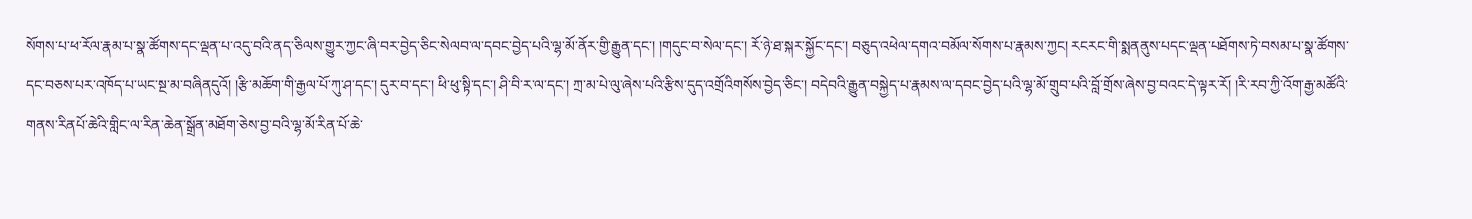སོགས་པ་ཕ་རོལ་རྣམ་པ་སྣ་ཚོགས་དང་ལྡན་པ་འདུ་བའི་ནད་ཅིལས་གྱུར་ཀྱང་ཞི་བར་བྱེད་ཅིང་སེལབ་ལ་དབང་བྱེད་པའི་ལྷ་མོ་ནོར་གྱི་རྒྱུན་དང་། །གདུང་བ་སེལ་དང་། རོ་ཉེ་ཐ་སྐར་སྐྱོང་དང་། བཅུད་འཕེལ་དགའ་བམོལ་སོགས་པ་རྣམས་ཀྱང། རངརང་གི་སྨནནུས་པདང་ལྡན་པཐོགས་ཏེ་བསམ་པ་སྣ་ཚོགས་དང་བཅས་པར་འཁོད་པ་ཡང་སྔ་མ་བཞིནདུའོ། །རྩི་མཆོག་གི་རྒྱལ་པོ་ཀུ་ཤ་དང་། དུར་བ་དང་། ཕི་ཕུ་སྟི་དང་། ཤི་བི་ར་ལ་དང་། ཀྲ་མ་པེ་ལུ་ཞེས་པའི་རྩིས་དུད་འགྲོའིགསོས་བྱེད་ཅིང་། བདེབའི་རྒྱུན་བསྐྱེད་པ་རྣམས་ལ་དབང་བྱེད་པའི་ལྷ་མོ་གྲུབ་པའི་བློ་གྲོས་ཞེས་བྱ་བའང་དེ་ལྟར་རོ། །རི་རབ་ཀྱི་འོག་རྒྱ་མཚོའི་གནས་རིནཔོ་ཆེའི་གླིང་ལ་རིན་ཆེན་སྒྲོན་མཐོག་ཅེས་བྱ་བའི་ལྷ་མོ་རིན་པོ་ཆེ་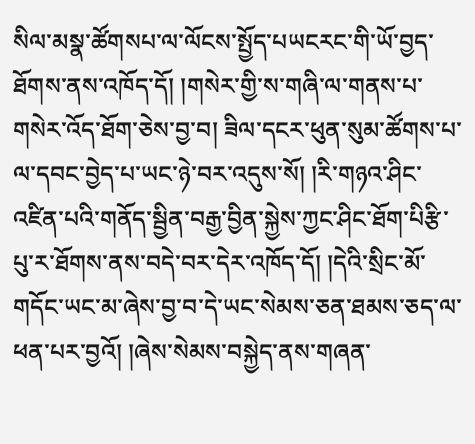སིལ་མསྣ་ཚོགསཔ་ལ་ལོངས་སྤྱོད་པཡངརང་གི་ཡོ་བྱད་ཐོགས་ནས་འཁོད་དོ། །གསེར་གྱི་ས་གཞི་ལ་གནས་པ་གསེར་འོད་ཐོག་ཅེས་བྱ་བ། ཟིལ་དངར་ཕུན་སུམ་ཚོགས་པ་ལ་དབང་བྱེད་པ་ཡང་ཉེ་བར་འདུས་སོ། །རི་གཉའ་ཤིང་འཛིན་པའི་གནོད་སྦྱིན་བརྒྱ་བྱིན་སྐྱེས་ཀྱང་ཤིང་ཐོག་པིརྩི་པུ་ར་ཐོགས་ནས་བདེ་བར་དེར་འཁོད་དོ། །དེའི་སྲིང་མོ་གདོང་ཡང་མ་ཞེས་བྱ་བ་དེ་ཡང་སེམས་ཅན་ཐམས་ཅད་ལ་ཕན་པར་བྱའོ། །ཞེས་སེམས་བསྐྱེད་ནས་གཞན་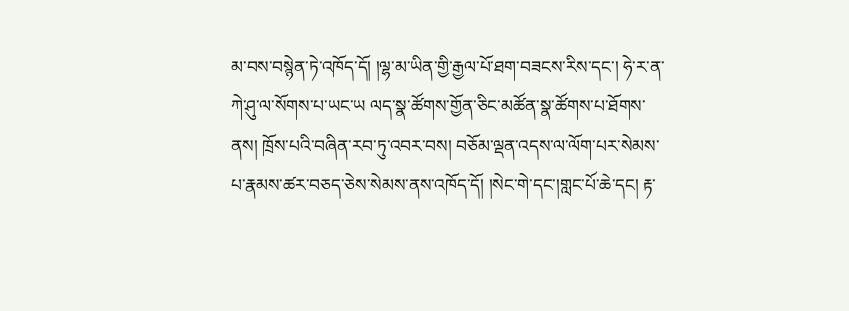མ་བས་བསྙེན་ཏེ་འཁོད་དོ། །ལྷ་མ་ཡིན་གྱི་རྒྱལ་པོ་ཐག་བཟངས་རིས་དང་། ཧེ་ར་ན་ཀེ་ཤུ་ལ་སོགས་པ་ཡང་ཡ ལད་སྣ་ཚོགས་གྱོན་ཅིང་མཚོན་སྣ་ཚོགས་པ་ཐོགས་ནས། ཁྲོས་པའི་བཞིན་རབ་ཏུ་འབར་བས། བཅོམ་ལྡན་འདས་ལ་ལོག་པར་སེམས་པ་རྣམས་ཚར་བཅད་ཅེས་སེམས་ནས་འཁོད་དོ། །སེང་གེ་དང་།གླང་པོ་ཆེ་དང། རྟ་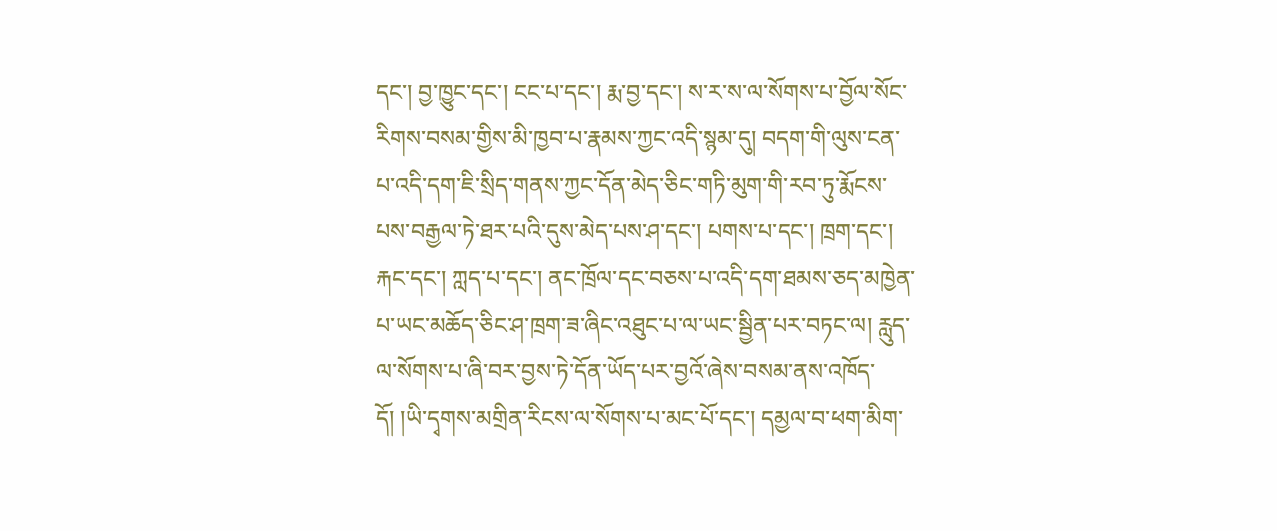དང་། བྱ་ཁྱུང་དང་། ངང་པ་དང་། རྨ་བྱ་དང་། ས་ར་ས་ལ་སོགས་པ་བྱོལ་སོང་རིགས་བསམ་གྱིས་མི་ཁྱབ་པ་རྣམས་ཀྱང་འདི་སྙམ་དུ། བདག་གི་ལུས་ངན་པ་འདི་དག་ཇི་སྲིད་གནས་ཀྱང་དོན་མེད་ཅིང་གཏི་མུག་གི་རབ་ཏུ་རྨོངས་པས་བརྒྱལ་ཏེ་ཐར་པའི་དུས་མེད་པས་ཤ་དང་། པགས་པ་དང་། ཁྲག་དང་། རྐང་དང་། ཀླད་པ་དང་། ནང་ཁྲོལ་དང་བཅས་པ་འདི་དག་ཐམས་ཅད་མཁྱེན་པ་ཡང་མཆོད་ཅིང་ཤ་ཁྲག་ཟ་ཞིང་འཐུང་པ་ལ་ཡང་སྦྱིན་པར་བཏང་ལ། རླུད་ལ་སོགས་པ་ཞི་བར་བྱས་ཏེ་དོན་ཡོད་པར་བྱའོ་ཞེས་བསམ་ནས་འཁོད་དོ། །ཡི་དྭགས་མགྲིན་རིངས་ལ་སོགས་པ་མང་པོ་དང་། དམྱལ་བ་ཕག་མིག་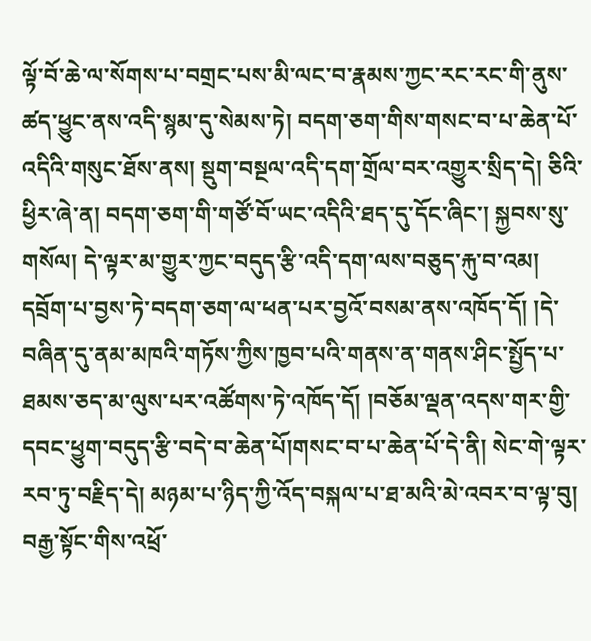ལྟོ་བོ་ཆེ་ལ་སོགས་པ་བགྲང་པས་མི་ལང་བ་རྣམས་ཀྱང་རང་རང་གི་ནུས་ཚད་ཕྱུང་ནས་འདི་སྙམ་དུ་སེམས་ཏེ། བདག་ཅག་གིས་གསང་བ་པ་ཆེན་པོ་འདིའི་གསུང་ཐོས་ནས། སྡུག་བསྔལ་འདི་དག་གྲོལ་བར་འགྱུར་སྲིད་དེ། ཅིའི་ཕྱིར་ཞེ་ན། བདག་ཅག་གི་གཙོ་བོ་ཡང་འདིའི་ཐད་དུ་དོང་ཞིང་། སྐྱབས་སུ་གསོལ། དེ་ལྟར་མ་གྱུར་ཀྱང་བདུད་རྩི་འདི་དག་ལས་བཅུད་རྐུ་བ་འམ། དབྲོག་པ་བྱས་ཏེ་བདག་ཅག་ལ་ཕན་པར་བྱའོ་བསམ་ནས་འཁོད་དོ། །དེ་བཞིན་དུ་ནམ་མཁའི་གཏོས་ཀྱིས་ཁྱབ་པའི་གནས་ན་གནས་ཤིང་སྤྱོད་པ་ཐམས་ཅད་མ་ལུས་པར་འཚོགས་ཏེ་འཁོད་དོ། །བཅོམ་ལྡན་འདས་གར་གྱི་དབང་ཕྱུག་བདུད་རྩི་བདེ་བ་ཆེན་པོ།གསང་བ་པ་ཆེན་པོ་དེ་ནི། སེང་གེ་ལྟར་རབ་ཏུ་བརྗིད་དེ། མཉམ་པ་ཉིད་ཀྱི་འོད་བསྐལ་པ་ཐ་མའི་མེ་འབར་བ་ལྟ་བུ། བརྒྱ་སྟོང་གིས་འཕྲོ་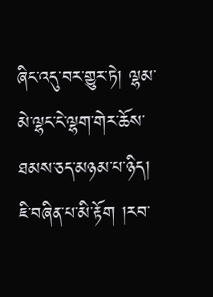ཞིང་འདུ་བར་གྱུར་ཏེ། ལྷམ་མེ་ལྷང་ངེ་ལྷག་གེར་ཆོས་ཐམས་ཅད་མཉམ་པ་ཉིད། ཇི་བཞིན་པ་མི་རྟོག །རབ་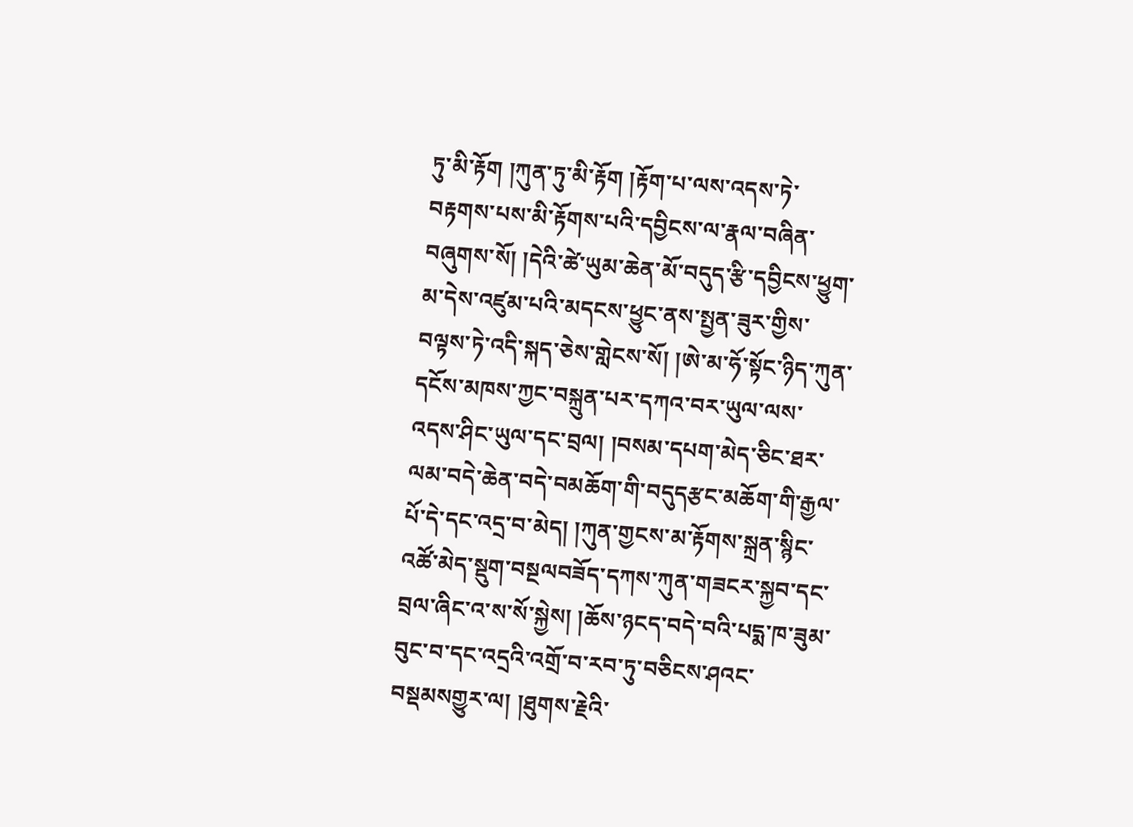ཏུ་མི་རྟོག །ཀུན་ཏུ་མི་རྟོག །རྟོག་པ་ལས་འདས་ཏེ་བརྟགས་པས་མི་རྟོགས་པའི་དབྱིངས་ལ་རྣལ་བཞིན་བཞུགས་སོ། །དེའི་ཚེ་ཡུམ་ཆེན་མོ་བདུད་རྩི་དབྱིངས་ཕྱུག་མ་དེས་འཛུམ་པའི་མདངས་ཕྱུང་ནས་སྤྱན་ཟུར་གྱིས་བལྟས་ཏེ་འདི་སྐད་ཅེས་གླེངས་སོ། །ཨེ་མ་ཧོ་སྟོང་ཉིད་ཀུན་དངོས་མཁས་ཀྱང་བསྐྲུན་པར་དཀའ་བར་ཡུལ་ལས་འདས་ཤིང་ཡུལ་དང་བྲལ། །བསམ་དཔག་མེད་ཅིང་ཐར་ལམ་བདེ་ཆེན་བདེ་བམཆོག་གི་བདུདརྩང་མཆོག་གི་རྒྱལ་པོ་དེ་དང་འདྲ་བ་མེད། །ཀུན་གྱངས་མ་རྟོགས་སྐྲན་སྙིང་འཚོ་མེད་སྡུག་བསྔལབཟོད་དཀས་ཀུན་གཟངར་སྐྱབ་དང་བྲལ་ཞིང་འ་ས་སོ་སྐྱེས། །ཆོས་ཉངད་བདེ་བའི་པདྨ་ཁ་ཟུམ་བུང་བ་དང་འདྲའི་འགྲོ་བ་རབ་ཏུ་བཅིངས་ཤའང་བསྡམསགྱུར་ལ། །ཐུགས་རྗེའི་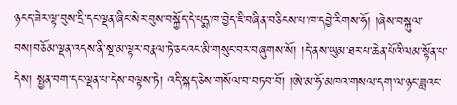ཉངད་ཟེར་ལྟ་བུས་དྲི་དང་ལྡན་ཞིང་སེར་བུས་བསྐྱོད་དེ་པདྨ་ཁ་བྱེད་ཇི་བཞིན་བཅིངས་པ་ཁ་དབྱེ་རིགས་ཧོ། །ཞེས་བསྐུལ་བས།བཅོམ་ལྡན་འདས་ནི་སྔ་མ་ལྟར་བརྣལ་ཏེ་ཅངའང་མི་གསུང་བར་བཞུགས་སོ། །དེ་ནས་ཡུམ་ཐར་པ་ཆེན་པོའི་ལམ་སྟོན་པ་དེས། སྤྱན་བག་དང་ལྡན་པ་དེས་བལྟས་ཏེ། འདི་སྐད་ཅེས་གསོལ་བ་བཏབ་བོ། །ཨེ་མ་ཧོ་མཁའ་གསལ་དག་ལ་ཉང་ཟླའང་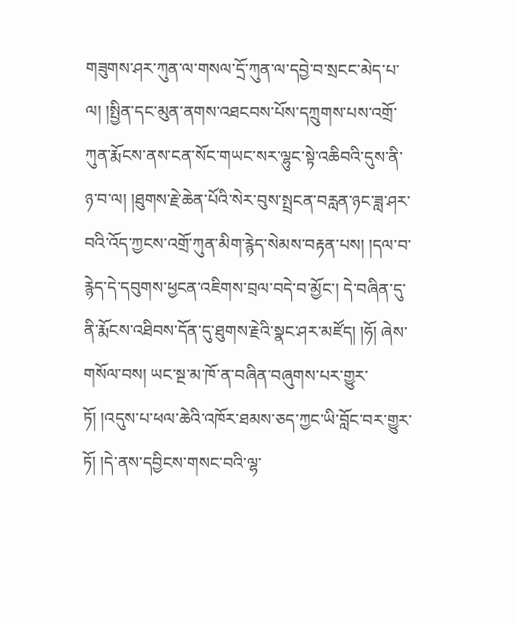གཟུགས་ཤར་ཀུན་ལ་གསལ་དྲོ་ཀུན་ལ་དབྱེ་བ་སྲངང་མེད་པ་ལ། །སྤྱིན་དང་མུན་ནགས་འཐངབས་པོས་དཀྲུགས་པས་འགྲོ་ཀུན་རྨོངས་ནས་ངན་སོང་གཡང་སར་ལྷུང་སྟེ་འཆིབའི་དུས་ནི་ཉ་བ་ལ། །ཐུགས་རྗེ་ཆེན་པོའི་སེར་བུས་སྤྲངན་བརླན་ཉང་ཟླ་ཤར་བའི་འོད་ཀྱངས་འགྲོ་ཀུན་མིག་རྙེད་སེམས་བརྟན་པས། །དལ་བ་རྙེད་དེ་དབུགས་ཕྱངན་འཇིགས་བྲལ་བདེ་བ་མྱོང་། དེ་བཞིན་དུ་ནི་རྨོངས་འཐིབས་དོན་དུ་ཐུགས་རྗེའི་སྣང་ཤར་མཛོད། །ཧོ། ཞེས་གསོལ་བས། ཡང་སྔ་མ་ཁོ་ན་བཞིན་བཞུགས་པར་གྱུར་ཏོ། །འདུས་པ་ཕལ་ཆེའི་འཁོར་ཐམས་ཅད་ཀྱང་ཡི་བློང་བར་གྱུར་ཏོ། །དེ་ནས་དབྱིངས་གསང་བའི་ལྷ་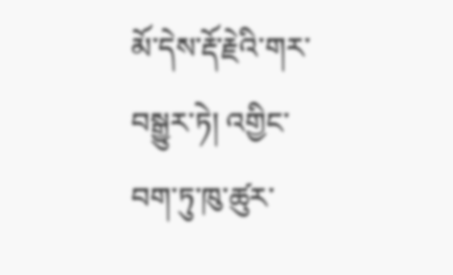མོ་དེས་རྡོ་རྗེའི་གར་བསྒྱུར་ཏེ། འགྱིང་བག་ཏུ་ཁུ་ཚུར་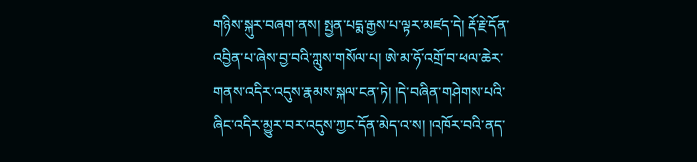གཉིས་སྐུར་བཞག་ནས། སྤྱན་པདྨ་རྒྱས་པ་ལྟར་མཛད་དེ། རྡོ་རྗེ་དོན་འབྱིན་པ་ཞེས་བྱ་བའི་ཀླུས་གསོལ་པ། ཨེ་མ་ཧོ་འགྲོ་བ་ཕལ་ཆེར་གནས་འདིར་འདུས་རྣམས་སྐལ་ངན་ཏེ། །དེ་བཞིན་གཤེགས་པའི་ཞིང་འདིར་མྱུར་བར་འདུས་ཀྱང་དོན་མེད་འ་ས། །འཁོར་བའི་ནད་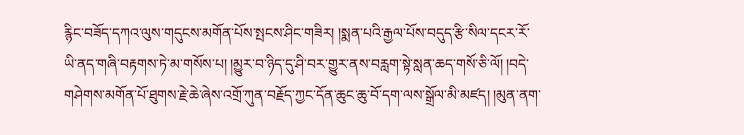རྙིང་བཟོད་དཀའ་ལུས་གདུངས་མགོན་པོས་སྤངས་ཤིང་གཟིར། །སྨན་པའི་རྒྱལ་པོས་བདུད་རྩི་སིལ་དངར་རོ་ཡི་ནད་གཞི་བརྟགས་ཏེ་མ་གསོས་པ། །མྱུར་བ་ཉིད་དུ་ཤི་བར་གྱུར་ནས་བརླག་སྟེ་སླན་ཆད་གསོ་ཅི་ལོ། །བདེ་གཤེགས་མགོན་པོ་ཐུགས་རྗེ་ཆེ་ཞེས་འགྲོ་ཀུན་བརྗོད་ཀྱང་དོན་ཆུང་ཆུ་བོ་དག་ལས་སྒྲོལ་མི་མཛད། །མུན་ནག་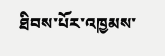ཐིབས་པོར་འཁྱམས་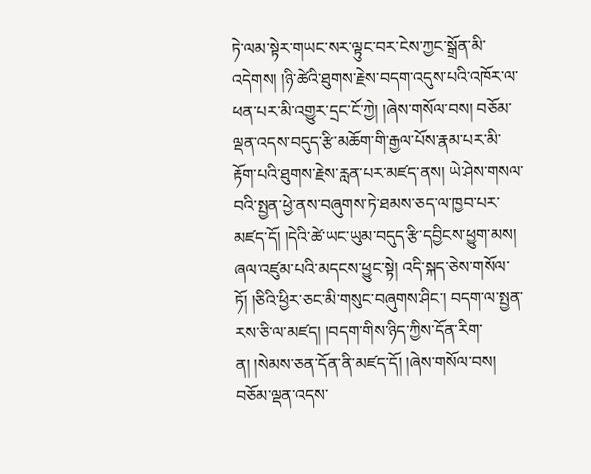ཏེ་ལམ་སྟེར་གཡང་སར་ལྟུང་བར་ངེས་ཀྱང་སྒྲོན་མི་འདེགས། །ཉི་ཚེའི་ཐུགས་རྗེས་བདག་འདུས་པའི་འཁོར་ལ་ཕན་པར་མི་འགྱུར་དྲང་ངོ་ཀྱེ། །ཞེས་གསོལ་བས། བཅོམ་ལྡན་འདས་བདུད་རྩི་མཆོག་གི་རྒྱལ་པོས་རྣམ་པར་མི་རྟོག་པའི་ཐུགས་རྗེས་རླན་པར་མཛད་ནས། ཡེ་ཤེས་གསལ་བའི་སྤྱན་ཕྱེ་ནས་བཞུགས་ཏེ་ཐམས་ཅད་ལ་ཁྱབ་པར་མཛད་དོ། །དེའི་ཚེ་ཡང་ཡུམ་བདུད་རྩི་དབྱིངས་ཕྱུག་མས། ཞལ་འཛུམ་པའི་མདངས་ཕྱུང་སྟེ། འདི་སྐད་ཅེས་གསོལ་ཏོ། །ཅིའི་ཕྱིར་ཅང་མི་གསུང་བཞུགས་ཤིང་། བདག་ལ་སྤྱན་རས་ཅི་ལ་མཛད། །བདག་གིས་ཉིད་ཀྱིས་དོན་རིག་ན། །སེམས་ཅན་དོན་ནི་མཛད་དོ། །ཞེས་གསོལ་བས། བཅོམ་ལྡན་འདས་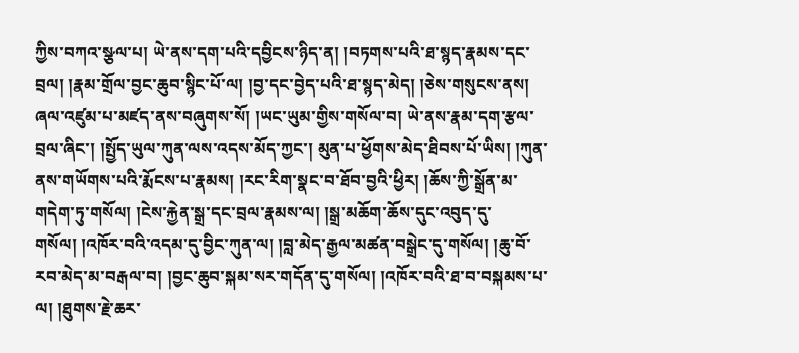ཀྱིས་བཀའ་སྩལ་པ། ཡེ་ནས་དག་པའི་དབྱིངས་ཉིད་ན། །བཏགས་པའི་ཐ་སྙད་རྣམས་དང་བྲལ། །རྣམ་གྲོལ་བྱང་ཆུབ་སྙིང་པོ་ལ། །བྱ་དང་བྱེད་པའི་ཐ་སྙད་མེད། །ཅེས་གསུངས་ནས། ཞལ་འཛུམ་པ་མཛད་ནས་བཞུགས་སོ། །ཡང་ཡུམ་གྱིས་གསོལ་བ། ཡེ་ནས་རྣམ་དག་རྩལ་བྲལ་ཞིང་། །སྤྱོད་ཡུལ་ཀུན་ལས་འདས་མོད་ཀྱང་། མུན་པ་ཕྱོགས་མེད་ཐིབས་པོ་ཡིས། །ཀུན་ནས་གཡོགས་པའི་རྨོངས་པ་རྣམས། །རང་རིག་སྣང་བ་ཐོབ་བྱའི་ཕྱིར། །ཆོས་ཀྱི་སྒྲོན་མ་གདེག་ཏུ་གསོལ། །ངེས་རྐྱེན་སྒྲ་དང་བྲལ་རྣམས་ལ། །སྒྲ་མཆོག་ཆོས་དུང་འབུད་དུ་གསོལ། །འཁོར་བའི་འདམ་དུ་བྱིང་ཀུན་ལ། །བླ་མེད་རྒྱལ་མཚན་བསྒྲེང་དུ་གསོལ། །ཆུ་བོ་རབ་མེད་མ་བརྒལ་བ། །བྱང་ཆུབ་སྐམ་སར་གདོན་དུ་གསོལ། །འཁོར་བའི་ཐ་བ་བསྐམས་པ་ལ། །ཐུགས་རྗེ་ཆར་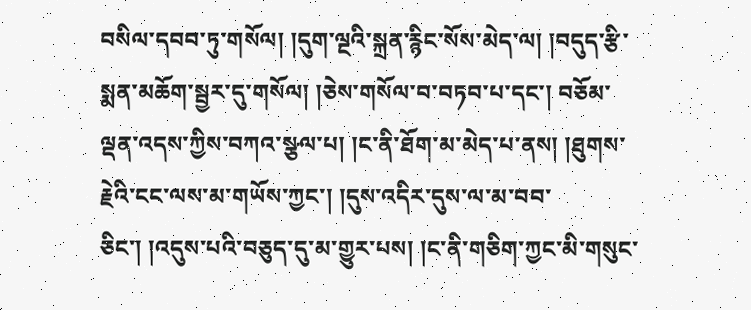བསིལ་དབབ་ཏུ་གསོལ། །དུག་ལྔའི་སྐྲན་རྙིང་སོས་མེད་ལ། །བདུད་རྩི་སྨན་མཆོག་སྦྱར་དུ་གསོལ། །ཅེས་གསོལ་བ་བཏབ་པ་དང་། བཅོམ་ལྡན་འདས་ཀྱིས་བཀའ་སྩལ་པ། །ང་ནི་ཐོག་མ་མེད་པ་ནས། །ཐུགས་རྗེའི་ངང་ལས་མ་གཡོས་ཀྱང་། །དུས་འདིར་དུས་ལ་མ་བབ་ཅིང་། །འདུས་པའི་བཅུད་དུ་མ་གྱུར་པས། །ང་ནི་གཅིག་ཀྱང་མི་གསུང་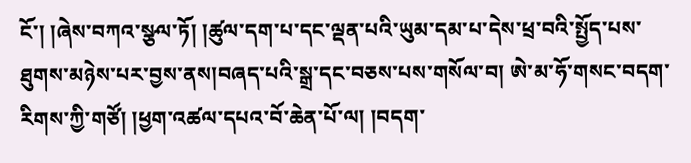ངོ་། །ཞེས་བཀའ་སྩལ་ཏོ། །ཚུལ་དག་པ་དང་ལྡན་པའི་ཡུམ་དམ་པ་དེས་ཕྲ་བའི་སྤྱོད་པས་ཐུགས་མཉེས་པར་བྱས་ནས།བཞད་པའི་སྒྲ་དང་བཅས་པས་གསོལ་བ། ཨེ་མ་ཧོ་གསང་བདག་རིགས་ཀྱི་གཙོ། །ཕྱག་འཚལ་དཔའ་བོ་ཆེན་པོ་ལ། །བདག་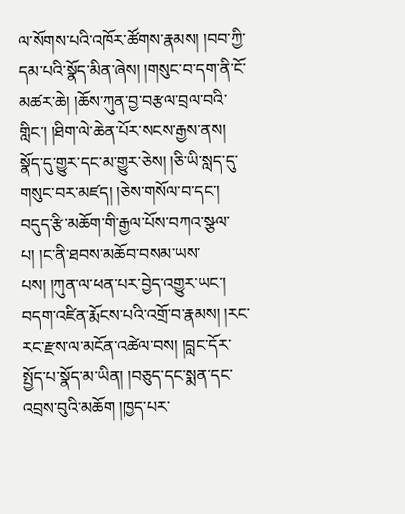ལ་སོགས་པའི་འཁོར་ཚོགས་རྣམས། །བབ་ཀྱི་དམ་པའི་སྣོད་མིན་ཞེས། །གསུང་བ་དག་ནི་ངོ་མཚར་ཆེ། །ཆོས་ཀུན་བྱ་བརྩལ་བྲལ་བའི་གླིང་། །ཐིག་ལེ་ཆེན་པོར་སངས་རྒྱས་ནས། སྣོད་དུ་གྱུར་དང་མ་གྱུར་ཅེས། །ཅི་ཡི་སླད་དུ་གསུང་བར་མཛད། །ཅེས་གསོལ་བ་དང་། བདུད་རྩི་མཆོག་གི་རྒྱལ་པོས་བཀའ་སྩལ་པ། །ང་ནི་ཐབས་མཆོབ་བསམ་ཡས་པས། །ཀུན་ལ་ཕན་པར་བྱེད་འགྱུར་ཡང་། བདག་འཛིན་རྨོངས་པའི་འགྲོ་བ་རྣམས། །རང་རང་རྫས་ལ་མངོན་འཚེལ་བས། །བླང་དོར་སྤྱོད་པ་སྣོད་མ་ཡིན། །བཅུད་དང་སྨན་དང་འབྲས་བུའི་མཆོག །ཁྱད་པར་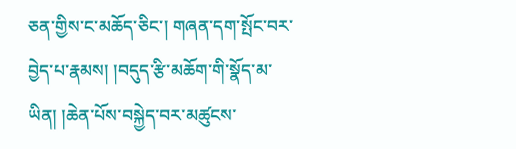ཅན་གྱིས་ང་མཆོད་ཅིང་། གཞན་དག་སྤོང་བར་བྱེད་པ་རྣམས། །བདུད་རྩི་མཆོག་གི་སྣོད་མ་ཡིན། །ཆེན་པོས་བསྐྱེད་བར་མཚུངས་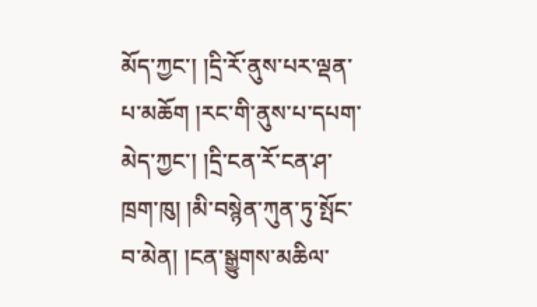མོད་ཀྱང་། །དྲི་རོ་ནུས་པར་ལྡན་པ་མཆོག །རང་གི་ནུས་པ་དཔག་མེད་ཀྱང་། །དྲི་ངན་རོ་ངན་ཤ་ཁྲག་ཁུ། །མི་བསྙེན་ཀུན་ཏུ་སྤོང་བ་མེན། །ངན་སྒྱུགས་མཆིལ་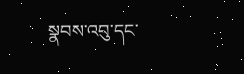སྣབས་འབུ་དང་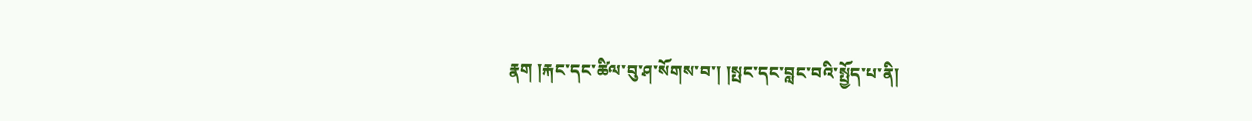རྣག །རྐང་དང་ཚིལ་བུ་ཤ་སོགས་བ་། །སྤང་དང་བླང་བའི་སྤྱོད་པ་ནི།